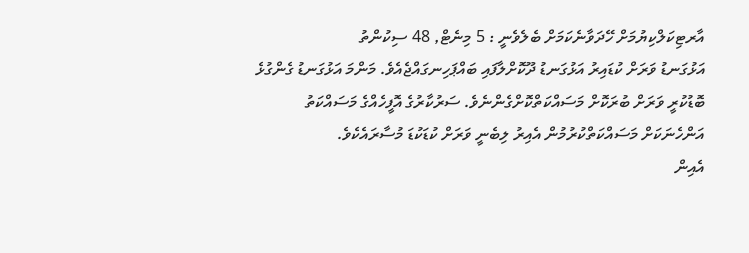އާރޓިކަލްކިޔުމަށް ހޭދަވާނެކަމަށް ބެލެވެނީ : 5 މިނެޓް, 48 ސިކުންތު
އަޅުގަނޑު ވަރަށް ކުޑައިރު އަޅުގަނޑު ދޫކޮށްލާފައި ބައްޕަހިނގައްޖެއެވެ. މަންމަ އަޅުގަނޑު ގެންގުޅެ ބޮޑުކުރީ ވަރަށް ބުރަކޮށް މަސައްކަތްކޮށްގެންނެވެ. ސަރުކާރުގެ އޮފީހެއްގެ މަސައްކަތު އަންހެނަކަށް މަސައްކަތްކުރުމުން އެއިރު ލިބެނީ ވަރަށް ކުޑަކުޑަ މުސާރައެކެވެ.
އެއިން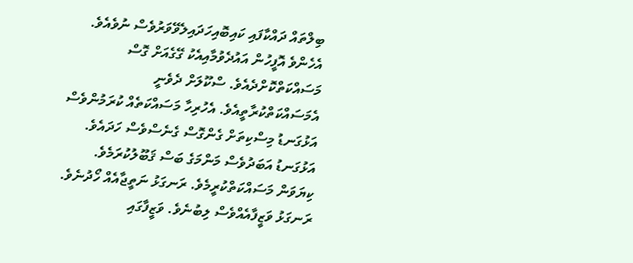ބިލްތައް ދައްކާފައި ކައިބޮއިހަދައިލެވޭވަރުވެސް ނުވެއެވެ. އެހެންވެ އޮފީހުން އައުދެވުމާއިއެކު ގޭގެއަށް ގޮސް މަސައްކަތްކޮށްދެއެވެ. ސްކޫލަށް ދެވެނީ އެމަސައްކަތްކުރާތީއެވެ. އެހުރިހާ މަސައްކަތެއް ކުރަމުންވެސް އަޅުގަނޑު މިސްކިތަށް ގެންގޮސް ގެނެސްވެސް ހަދައެވެ.
އަޅުގަނޑު އަބަދުވެސް މަންމަގެ ބަސް ޤަބޫލުކުރަމެވެ. ކިޔަވަން މަސައްކަތްކުރީމެވެ. ރަނގަޅު ނަތީޖާއެއް ހޯދުނެވެ. ރަނގަޅު ވަޒީފާއެއްވެސް ލިބުނެވެ. ވަޒީފާގައި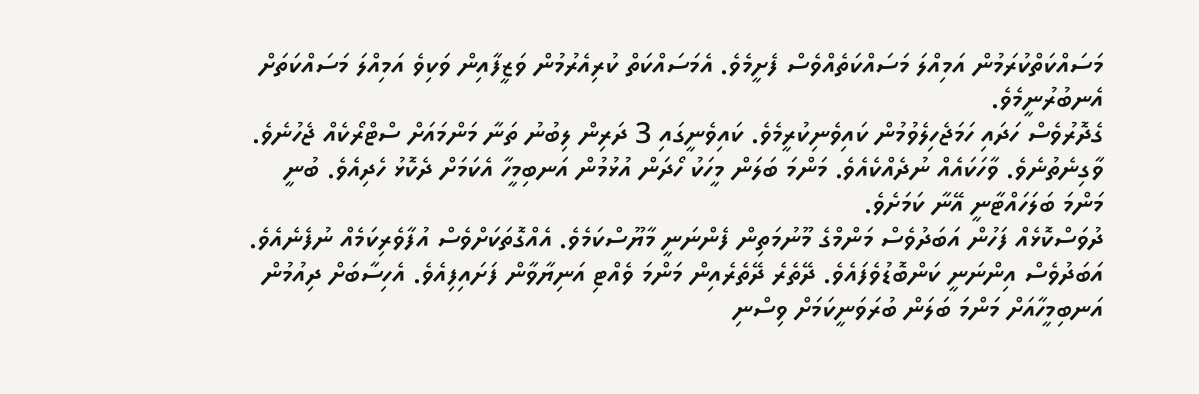މަސައްކަތްކުރަމުން އަމިއްލަ މަސައްކަތެއްވެސް ފެށީމެވެ. އެމަސައްކަތް ކުރިއެރުމުން ވަޒީފާއިން ވަކިވެ އަމިއްލަ މަސައްކަތަށް އެނބުރުނީމެވެ.
ގެދޮރުވެސް ހަދައި ހަމަޖެހިލެވުމުން ކައިވެނިކުރީމެވެ. ކައިވެނީގައި 3 ދަރިން ލިބުނު ތަނާ މަންމައަށް ސްޓްރޯކެއް ޖެހުނެވެ. ވާގިނެތުނެވެ. ވާހަކައެއް ނުދެއްކެއެވެ. މަންމަ ބަލަން މީހަކު ހޯދަން އުޅުމުން އަނބިމީހާ އެކަމަށް ދެކޮޅު ހެދިއެވެ. ބުނީ މަންމަ ބަލަހައްޓާނީ އޭނާ ކަމަށެވެ.
ދުވަސްކޮޅެއް ފަހުން އަބަދުވެސް މަންމްގެ މޫނުމަތިން ފެންނަނީ މާޔޫސްކަމެވެ. އެއްގޮތަކަށްވެސް އުފާވެރިކަމެއް ނުފެނެއެވެ. އަބަދުވެސް އިންނަނީ ކަންބޮޑުވެފައެވެ. ދޭތެރެ ދޭތެރެއިން މަންމަ ވެއްޓި އަނިޔާވާން ފަށައިފިއެވެ. އެހިސާބަށް ދިއުމުން އަނބިމީހާއަށް މަންމަ ބަލަން ބުރަވަނީކަމަށް ވިސްނި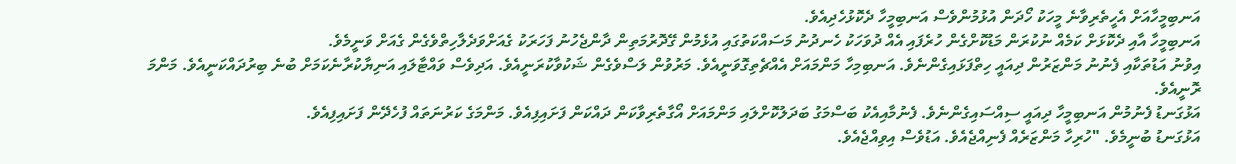އަނބިމީހާއަށް އެހީތެރިވާނެ މީހަކު ހޯދަން އުޅުމުންވެސް އަނބިމީހާ ދެކޮޅުހެދިއެވެ.
އަނބިމީހާ އާއި ދެކޮޅަށް ކަމެއް ނުކުރަން މަޑުކޮށްގެން ހުރެފައި އެއް ދުވަހަކު ހެނދުނު މަސައްކަތުގައި އުޅެމުން ގޭދޮރުމަތިން ދާންޖެހުނު ފަހަރަކު ގެއަށްވަދެލާހިތްވެގެން ގެއަށް ވަނީމެވެ.
އިވުނު އަޑުތަކާއި ފެނުނު މަންޒަރުން ދިއައީ ހިތްފަޅައިގެންނެވެ. އަނބިމިހާ މަންމައަށް އެއްޗެތިގޮވަނީއެވެ. މަރުވުން ލަސްވެގެން ޝަކުވާކުރަނީއެވެ. އަދިވެސް ވައްޓާލައި އަނިޔާކުރާނެކަމަށް ބުނެ ބިރުދައްކަނީއެވެ. މަންމަ ރޮނީއެވެ.
އަޅުގަނޑު ފެނުމުން އަނބިމީހާ ދިއައީ ސިއްސައިގެންނެވެ. ފެނުމާއިއެކު ބަސްމަގު ބަދަލުކޮށްލައި މަންމައަށް އޯގާތެރިވާކަން ދައްކަން ފަށައިފިއެވެ. މަންމަގެ ކަރުނަތައް ފުހެދޭން ފަށައިފިއެވެ.
އަޅުގަނޑު ބުނީމެވެ. "ހުރިހާ މަންޒަރެއް ފެނިއްޖެއެވެ. އަޑުވެސް އިވިއްޖެއެވެ.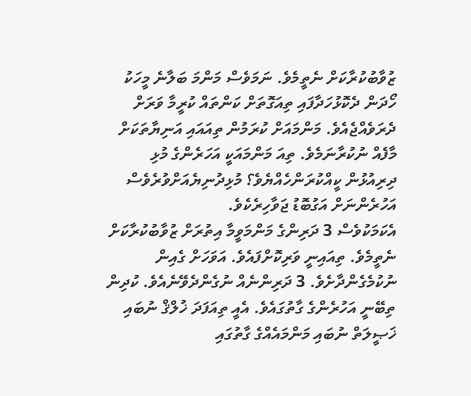ޒުވާބުކުރާކަށް ނެތީމެވެ. ނަމަވެސް މަންމަ ބަލާނެ މީހަކު ހޯދަން ދެކޮޅުހަދާފައި ތިއަގޮތަށް ކަންތައް ކުރީމާ ވަރަށް ދެރަވެއްޖެއެވެ. މަންމައަށް ކުރަމުން ތިއައައި އަނިޔާތަކަށް މާފެއް ނުކުރާނަމެވެ. ތިއަ މަންމައަކީ އަހަރެންގެ މުޅި ދިރިއުޅުން ކީއްކުރަންހެއްޔެވެ؟ މުޅިދުނިޔެއަށްވުރެވެސް އަހުރެންނަށް އަގުބޮޑު ޖަވާހިރެކެވެ.
އެކަމަކުވެސް 3 ދަރިންގެ މަންމަވީމާ އިތުރަށް ޒުވާބުކުރާކަށް ނެތީމެވެ. ތިއައިނީ ވަރިކޮށްފައެވެ. އަވަހަށް ގެއިން ނުކުމެގެންދާށެވެ. 3 ދަރިންނެއް ނުގެންދެވޭނެއެވެ. ކުދިން ތިބޭނީ އަހުރެންގެ ގާތުގައެވެ. އެއީ ތިއަފަދަ ޚުލްޤް ނުބައި ޚަޞީލަތް ނުބައި މަންމައެއްގެ ގާތުގައި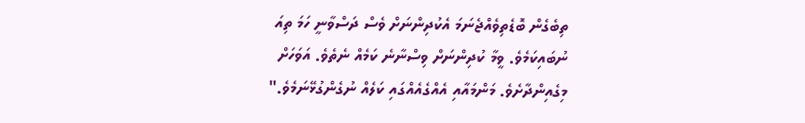ތިބެގެން ބޮޑެތިވެއްޖެނަމަ އެކުދިންނަށް ވެސް ދަސްވާނީ ހަމަ ތިއަ ނުބައިކަމެވެ. ވީމާ ކުދިންނަށް ވިސްނާނެ ކަމެއް ނެތެވެ. އަވަހަށް މިގެއިންދާށެވެ. މަންމައާއި އެއްގެއެއްގައި ކަލެއް ނުގެންގުޅޭނަމެވެ."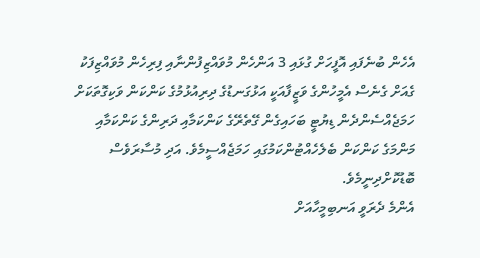އެހެން ބުނެފައި އޮފީހަށް ގުޅައި 3 އަންހެން މުވައްޒިފުންނާއި ފިރިހެން މުވައްޒިފަކު ގެއަށް ގެނެސް އެމީހުންގެ ވަޒީފާއަކީ އަޅުގަނޑުގެ ދިރިއުޅުމުގެ ކަންކަން ވަކިގޮތަކަށް ހަމަޖެއްސެންދެން ޑިޔުޓީ ބަހައިގެން ގޭތެރޭގެ ކަންކަމާއި ދަރިންގެ ކަންކަމާއި މަންމަގެ ކަންކަން ބެލެހެއްޓުންކަމުގައި ހަމަޖެއްސީމެވެ. އަދި މުސާރަވެސް ބޮޑުކޮށްދިނީމެވެ.
އެންމެ ދެރަވީ އަނބިމީހާއަށް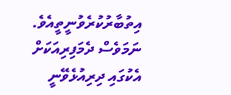އިތުބާރުކުރެވުނީތީއެވެ. ނަމަވެސް ދެމަފިރިއަކަށް އެކުގައި ދިރިއުޅެވޭނީ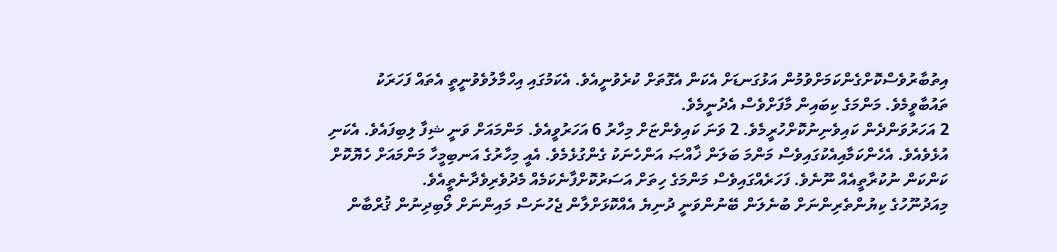އިތުބާރުވެސްކޮށްގެންކަމަށްވުމުން އަޅުގަނޑަށް އެކަން އެގޮތަށް ކުރެވުނީއެވެ. އެކަމުގައި އިހްމާލުވެވުނީތީ އެތައް ފަހަރަކު ތައުބާވީމެވެ. މަންމަގެ ކިބައިން މާފަށްވެސް އެދުނީމެވެ.
2 އަހަރުވަންދެން ކައިވެނިނުކޮށްހުރީމެވެ. 2 ވަނަ ކައިވެންޏަށް މިހާރު 6 އަހަރުވީއެވެ. މަންމައަށް ވަނީ ޝިފާ ލިބިފައެވެ. އެކަނި އުޅެވެއެވެ. އެހެންކަމާއިއެކުގައިވެސް މަންމަ ބަލަން ޚާއްޞަ އަންހެނަކު ގެންގުޅެމެވެ. އެއީ މިހާރުގެ އަނބިމީހާ މަންމައަށް ހެޔޮކޮށް ކަންކަން ނުކުރާތީއެއް ނޫނެވެ. ފަހަރެއްގައިވެސް މަންމަގެ ހިތަށް އަސަރުކޮށްފާނެކަމެއް މެދުވެރިވެދާނެތީއެވެ.
މިއަދުނޫހުގެ ކިޔުންތެރިންނަށް ބުނެލަން ބޭނުންވަނީ ދުނިޔެ އެއްކޮޅަށްލާން ޖެހުނަސް މައިންނަށް ލޯބިދިނުން ޤުރްބާން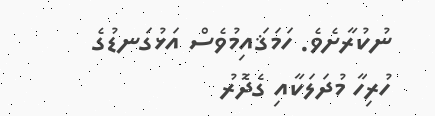ނުކުރާށެވެ. ހަމަޤައިމުވެސް އަޅުގަނޑުގެ ހުރިހާ މުދަލަކާއި ގެދޮރު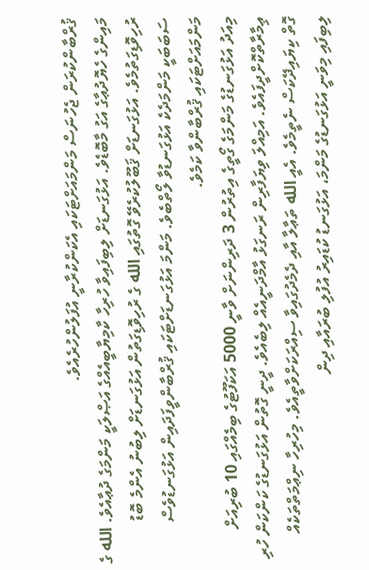ޤުރްބާންކުރަން ޖެހުނަސް މަންމައަށްޓަކައި އެކަންކުރާނީ އުފަލުންހުރެއެވެ.
މައިންގެ ހެޔޮދުޢާގެ އަގު މާބޮޑެވެ. އަޅުގަނޑަށް ލިބިފައިވާ ހުރިހާ ކާމިޔާބީއެއްގެ އަޞްލަކީ މަންމަގެ ދުޢާއެވެ. الله ގެ ރުހިވޮޑިގަތުމެވެ. އަޅުގަނޑަށް ޤަބޫލުކުރެވޭ ގޮތުގައި الله ގެ ރުހިވޮޑިގަތުން އަޅުގަނޑަށް ލިބުނު އެންމެ ބޮޑު ސަބަބަކީ މަންމަދެކެ އަޅުގަނޑުވާ ލޯތްބެވެ. މަންމަ އަޅުގަނޑަށްޓަކައި ޤުރްބާންވީފަދައިން އަޅުގަނޑުވެސް މަންމައަށްޓަކައި ޤުރްބާންވާ ކަމެވެ.
މިއަދު އަޅުގަނޑުގެ މަންމަގެ ގޯތީގެ އިތުރުން 3 ދަރިންނަށް ވާނީ 5000 އަކަފޫޓުގެ ބިމެއްގައި 10 ބުރިއަށް ޢިމާރާތްކޮށްދީފައެވެ. އަމިއްލަ ވިޔަފާރިން ރަނގަޅު އާމްދަނީއެއް ލިބެއެވެ. ދީނީ ގޮތުން އަޅުގަނޑުގެ ކަންކަން ހުރި ގޮތް ކިޔައިދޭކަސް ނެތީމެވެ. އެއީ الله ތަޢާލާ އާއި ދެމެދުގައިވާ ސިއްރަކަށްވާތީއެވެ. މިހުރިހާ ނިޢްމަތްތަކެއް ލިބިފައި މިވަނީ އަޅުގަނޑުގެ މަންމަ، އަޅުގަނޑު ކުޑައިރު އުފުލި ބުރައާއި ދިން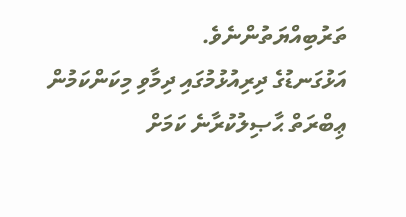ތަރުބިއްޔަތުންނެވެ.
އަޅުގަނޑުގެ ދިރިއުޅުމުގައި ދިމާވި މިކަންކަމުން ޢިބްރަތް ޙާޞިލުކުރާނެ ކަމަށް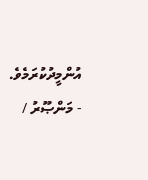އުންމީދުކުރަމެވެ.
- މަންޞޫރު /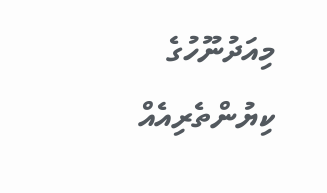މިއަދުނޫހުގެ ކިޔުންތެރިއެއް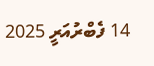14 ފެބްރުއަރީ 2025